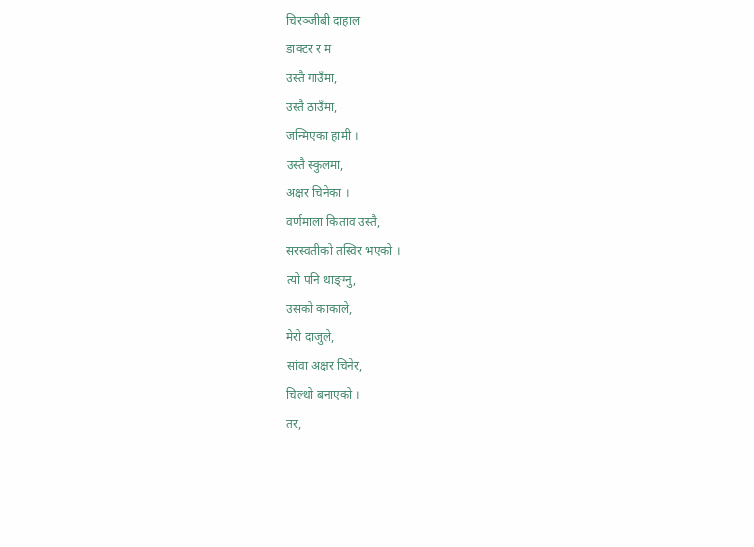चिरञ्जीबी दाहाल
डाक्टर र म
उस्तै गाउँमा,
उस्तै ठाउँमा,
जन्मिएका हामी ।
उस्तै स्कुलमा,
अक्षर चिनेका ।
वर्णमाला किताव उस्तै,
सरस्वतीको तस्विर भएको ।
त्यो पनि थाङ्ग्नु,
उसको काकाले,
मेरो दाजुले,
सांवा अक्षर चिनेर,
चिल्थो बनाएको ।
तर,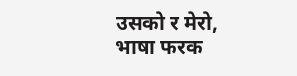उसको र मेरो,
भाषा फरक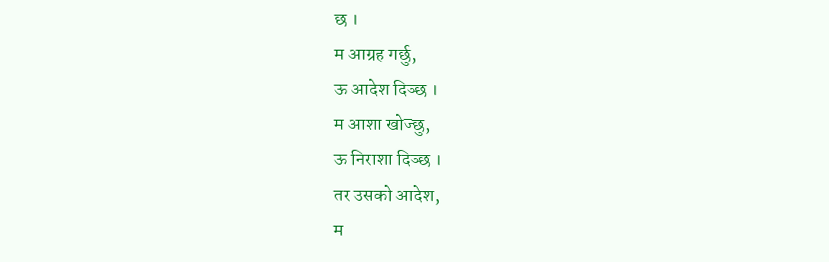छ ।
म आग्रह गर्छु,
ऊ आदेश दिञ्छ ।
म आशा खोज्छु,
ऊ निराशा दिञ्छ ।
तर उसको आदेश,
म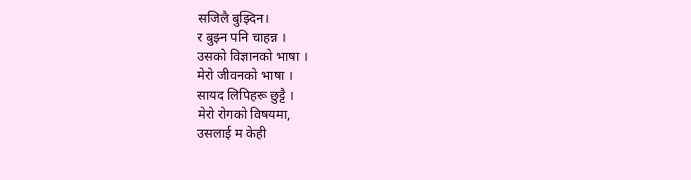सजिलै बुझ्दिन।
र बुझ्न पनि चाहन्न ।
उसको विज्ञानको भाषा ।
मेरो जीवनको भाषा ।
सायद लिपिहरू छुट्टै ।
मेरो रोगको विषयमा,
उसलाई म केही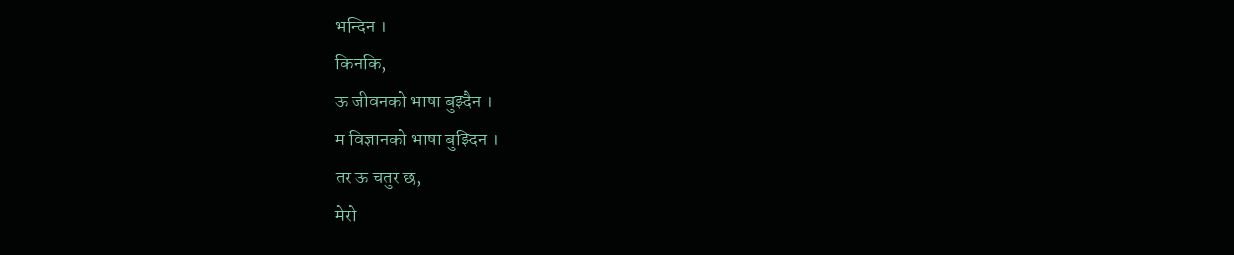भन्दिन ।
किनकि,
ऊ जीवनको भाषा बुझ्दैन ।
म विज्ञानको भाषा बुझ्दिन ।
तर ऊ चतुर छ,
मेरो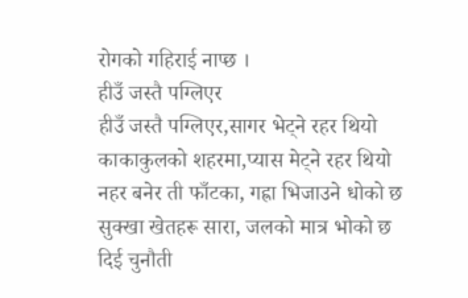रोगको गहिराई नाप्छ ।
हीउँ जस्तै पग्लिएर
हीउँ जस्तै पग्लिएर,सागर भेट्ने रहर थियो
काकाकुलको शहरमा,प्यास मेट्ने रहर थियो
नहर बनेर ती फाँटका, गह्रा भिजाउने धोको छ
सुक्खा खेतहरू सारा, जलको मात्र भोको छ
दिई चुनौती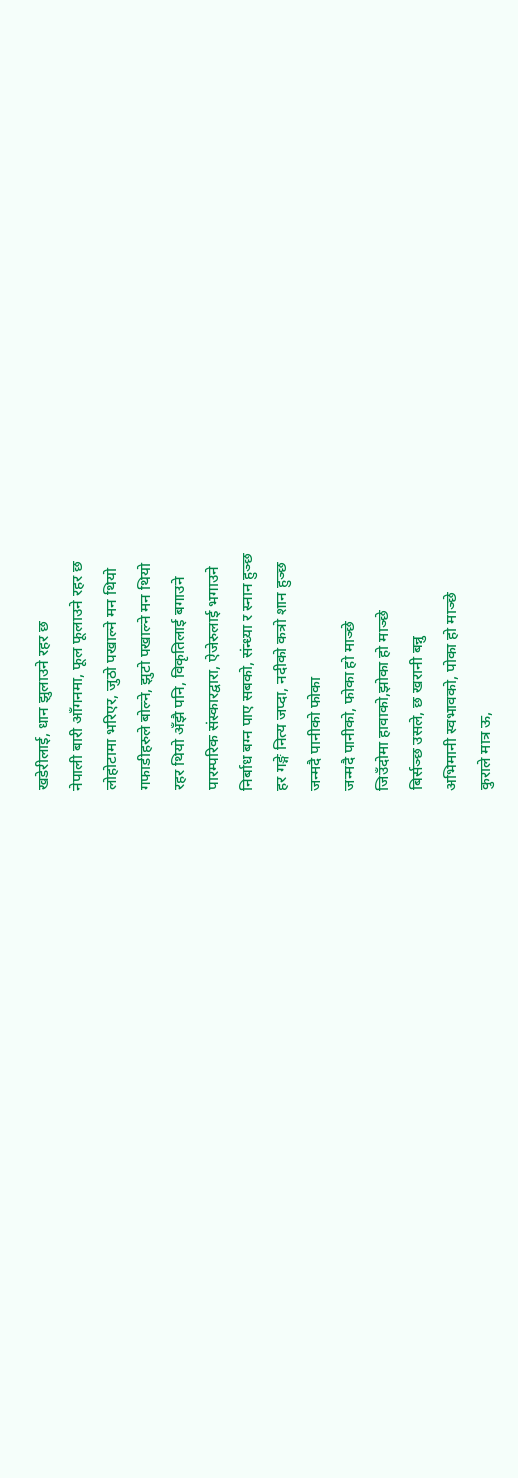खडेरीलाई, धान झुलाउने रहर छ
नेपाली बारी आँगनमा, फूल फूलाउने रहर छ
लोहोटामा भरिएर, जुठो पखाल्ने मन थियो
गफाडीहरुले बोल्ने, झुटो पखाल्ने मन थियो
रहर थियो अँझै पनि, विकृतिलाई बगाउने
पारम्परिक संस्कारद्वारा, ऐजेरुलाई भगाउने
निर्बाध बग्न पाए सबको, संन्ध्या र स्नान हुञ्छ
हर गङ्गे नित्य जप्दा, नदीको कत्रो शान हुञ्छ
जन्मदै पानीको फोका
जन्मदै पानीको, फोका हो माञ्छे
जिउँदोमा हावाको,झोका हो माञ्छे
बिर्सञ्छ उसले, छ खरानी बन्नु
अभिमानी स्वभावको, पोका हो माञ्छे
कुराले मात्र ऊ,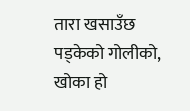तारा खसाउँछ
पड्केको गोलीको, खोका हो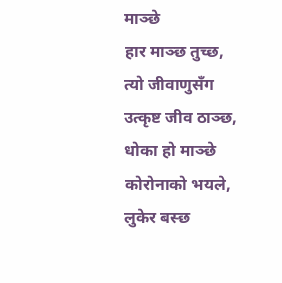माञ्छे
हार माञ्छ तुच्छ, त्यो जीवाणुसँग
उत्कृष्ट जीव ठाञ्छ, धोका हो माञ्छे
कोरोनाको भयले, लुकेर बस्छ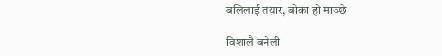बलिलाई तयार, बोका हो माञ्छे

विशालै बनेली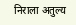निराला अतुल्य